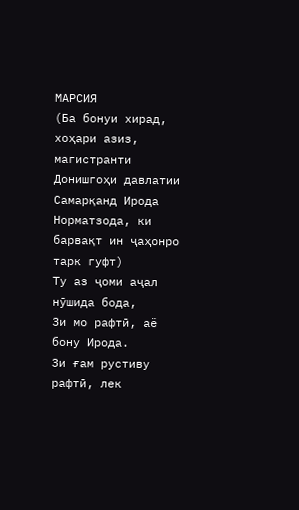МАРСИЯ
(Ба бонуи хирад, хоҳари азиз, магистранти Донишгоҳи давлатии Самарқанд Ирода Норматзода, ки барвақт ин ҷаҳонро тарк гуфт)
Ту аз ҷоми аҷал нӯшида бода,
Зи мо рафтӣ, аё бону Ирода.
Зи ғам рустиву рафтӣ, лек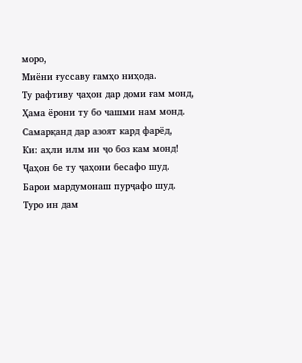моро,
Миёни ғуссаву ғамҳо ниҳода.
Ту рафтиву ҷаҳон дар доми ғам монд,
Ҳама ёрони ту бо чашми нам монд.
Самарқанд дар азоят кард фарёд,
Ки: аҳли илм ин ҷо боз кам монд!
Ҷаҳон бе ту ҷаҳони бесафо шуд.
Барои мардумонаш пурҷафо шуд.
Туро ин дам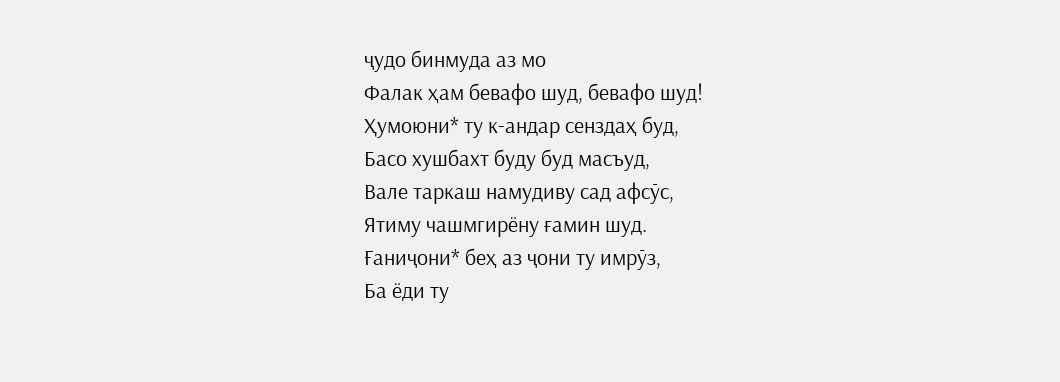ҷудо бинмуда аз мо
Фалак ҳам бевафо шуд, бевафо шуд!
Ҳумоюни* ту к-андар сенздаҳ буд,
Басо хушбахт буду буд масъуд,
Вале таркаш намудиву сад афсӯс,
Ятиму чашмгирёну ғамин шуд.
Ғаниҷони* беҳ аз ҷони ту имрӯз,
Ба ёди ту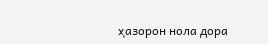ҳазорон нола дора